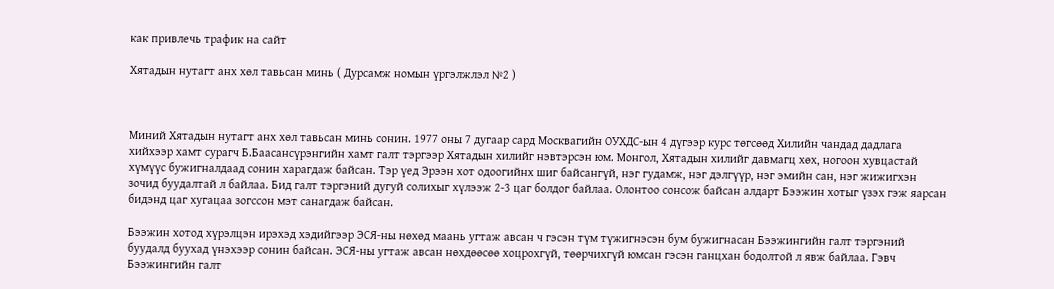как привлечь трафик на сайт

Хятадын нутагт анх хөл тавьсан минь ( Дурсамж номын үргэлжлэл №2 )



Миний Хятадын нутагт анх хөл тавьсан минь сонин. 1977 оны 7 дугаар сард Москвагийн ОУХДС-ын 4 дүгээр курс төгсөөд Хилийн чандад дадлага хийхээр хамт сурагч Б.Баасансүрэнгийн хамт галт тэргээр Хятадын хилийг нэвтэрсэн юм. Монгол, Хятадын хилийг давмагц хөх, ногоон хувцастай хүмүүс бужигналдаад сонин харагдаж байсан. Тэр үед Эрээн хот одоогийнх шиг байсангүй, нэг гудамж, нэг дэлгүүр, нэг эмийн сан, нэг жижигхэн зочид буудалтай л байлаа. Бид галт тэргэний дугуй солихыг хүлээж 2-3 цаг болдог байлаа. Олонтоо сонсож байсан алдарт Бээжин хотыг үзэх гэж яарсан бидэнд цаг хугацаа зогссон мэт санагдаж байсан.

Бээжин хотод хүрэлцэн ирэхэд хэдийгээр ЭСЯ-ны нөхөд маань угтаж авсан ч гэсэн түм түжигнэсэн бум бужигнасан Бээжингийн галт тэргэний буудалд буухад үнэхээр сонин байсан. ЭСЯ-ны угтаж авсан нөхдөөсөө хоцрохгүй, төөрчихгүй юмсан гэсэн ганцхан бодолтой л явж байлаа. Гэвч Бээжингийн галт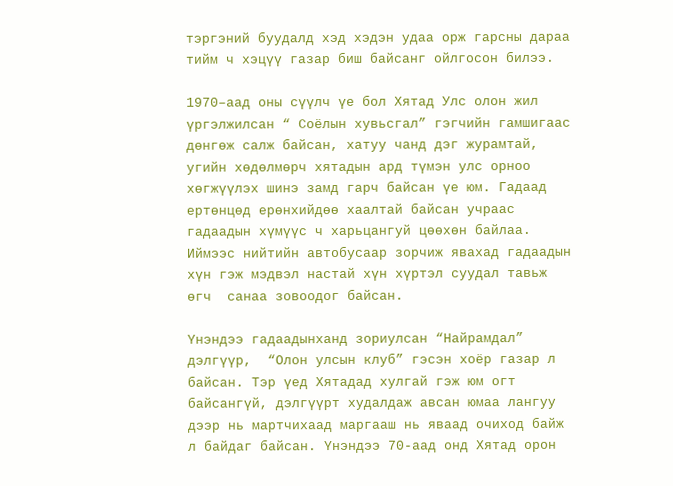тэргэний буудалд хэд хэдэн удаа орж гарсны дараа тийм ч хэцүү газар биш байсанг ойлгосон билээ.

1970–аад оны сүүлч үе бол Хятад Улс олон жил үргэлжилсан “ Соёлын хувьсгал” гэгчийн гамшигаас дөнгөж салж байсан, хатуу чанд дэг журамтай, угийн хөдөлмөрч хятадын ард түмэн улс орноо хөгжүүлэх шинэ замд гарч байсан үе юм. Гадаад ертөнцөд ерөнхийдөө хаалтай байсан учраас гадаадын хүмүүс ч харьцангуй цөөхөн байлаа. Иймээс нийтийн автобусаар зорчиж явахад гадаадын хүн гэж мэдвэл настай хүн хүртэл суудал тавьж өгч  санаа зовоодог байсан.

Үнэндээ гадаадынханд зориулсан “Найрамдал” дэлгүүр,  “Олон улсын клуб” гэсэн хоёр газар л байсан. Тэр үед Хятадад хулгай гэж юм огт байсангүй, дэлгүүрт худалдаж авсан юмаа лангуу дээр нь мартчихаад маргааш нь яваад очиход байж л байдаг байсан. Үнэндээ 70-аад онд Хятад орон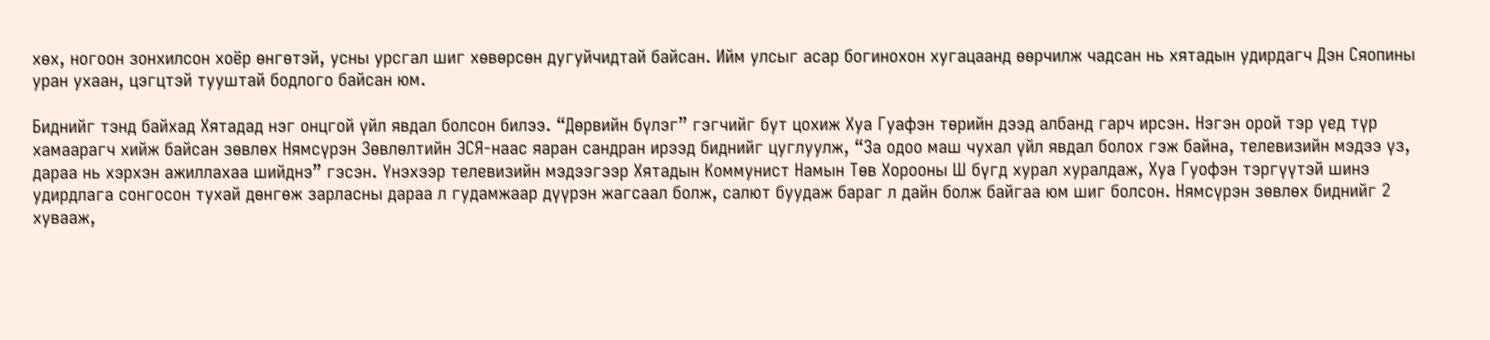хөх, ногоон зонхилсон хоёр өнгөтэй, усны урсгал шиг хөвөрсөн дугуйчидтай байсан. Ийм улсыг асар богинохон хугацаанд өөрчилж чадсан нь хятадын удирдагч Дэн Сяопины уран ухаан, цэгцтэй тууштай бодлого байсан юм.

Биднийг тэнд байхад Хятадад нэг онцгой үйл явдал болсон билээ. “Дөрвийн бүлэг” гэгчийг бут цохиж Хуа Гуафэн төрийн дээд албанд гарч ирсэн. Нэгэн орой тэр үед түр хамаарагч хийж байсан зөвлөх Нямсүрэн Зөвлөлтийн ЭСЯ-наас яаран сандран ирээд биднийг цуглуулж, “За одоо маш чухал үйл явдал болох гэж байна, телевизийн мэдээ үз, дараа нь хэрхэн ажиллахаа шийднэ” гэсэн. Үнэхээр телевизийн мэдээгээр Хятадын Коммунист Намын Төв Хорооны Ш бүгд хурал хуралдаж, Хуа Гуофэн тэргүүтэй шинэ удирдлага сонгосон тухай дөнгөж зарласны дараа л гудамжаар дүүрэн жагсаал болж, салют буудаж бараг л дайн болж байгаа юм шиг болсон. Нямсүрэн зөвлөх биднийг 2 хувааж,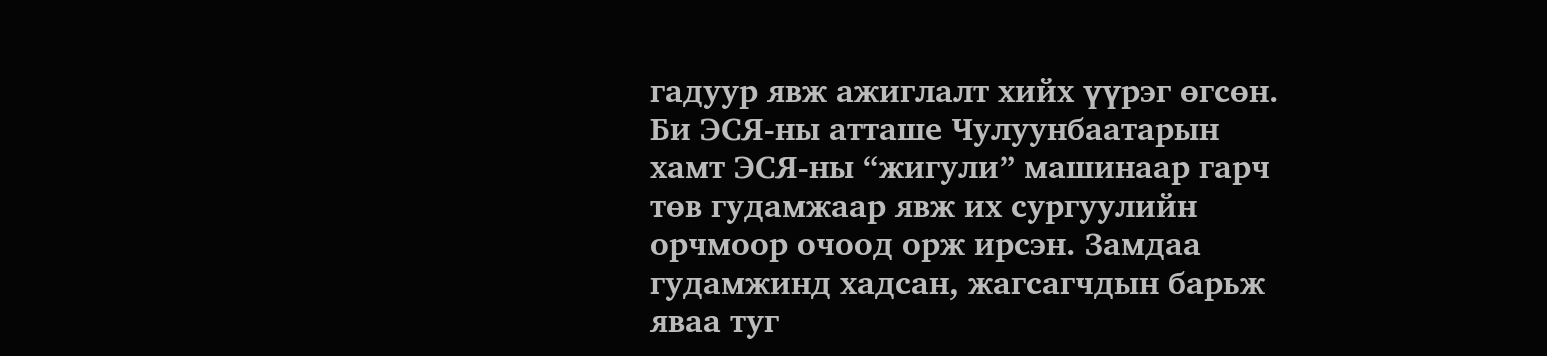гадуур явж ажиглалт хийх үүрэг өгсөн. Би ЭСЯ-ны атташе Чулуунбаатарын хамт ЭСЯ-ны “жигули” машинаар гарч төв гудамжаар явж их сургуулийн орчмоор очоод орж ирсэн. Замдаа гудамжинд хадсан, жагсагчдын барьж яваа туг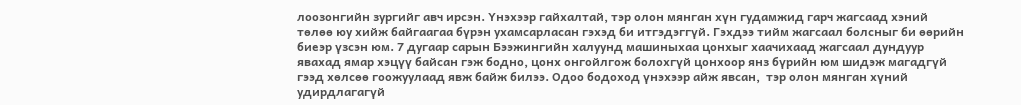лоозонгийн зургийг авч ирсэн. Үнэхээр гайхалтай, тэр олон мянган хүн гудамжид гарч жагсаад хэний төлөө юу хийж байгаагаа бүрэн ухамсарласан гэхэд би итгэдэггүй. Гэхдээ тийм жагсаал болсныг би өөрийн биеэр үзсэн юм. 7 дугаар сарын Бээжингийн халуунд машиныхаа цонхыг хаачихаад жагсаал дундуур явахад ямар хэцүү байсан гэж бодно, цонх онгойлгож болохгүй цонхоор янз бүрийн юм шидэж магадгүй гээд хөлсөө гоожуулаад явж байж билээ. Одоо бодоход үнэхээр айж явсан,  тэр олон мянган хүний удирдлагагүй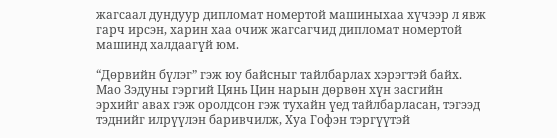жагсаал дундуур дипломат номертой машиныхаа хүчээр л явж гарч ирсэн, харин хаа очиж жагсагчид дипломат номертой машинд халдаагүй юм.

“Дөрвийн бүлэг” гэж юу байсныг тайлбарлах хэрэгтэй байх. Мао Зэдуны гэргий Цянь Цин нарын дөрвөн хүн засгийн эрхийг авах гэж оролдсон гэж тухайн үед тайлбарласан, тэгээд тэднийг илрүүлэн баривчилж, Хуа Гофэн тэргүүтэй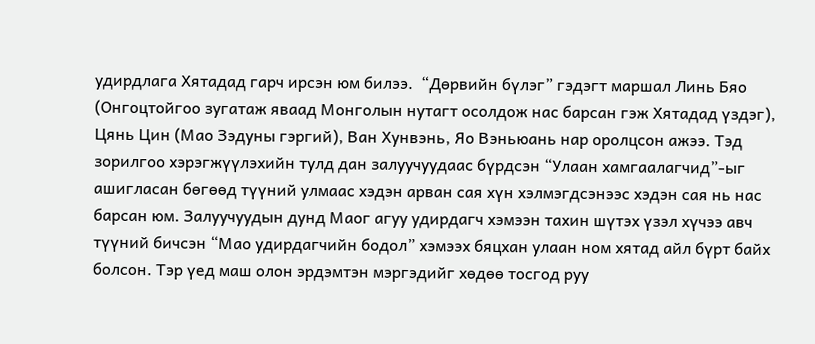удирдлага Хятадад гарч ирсэн юм билээ.  “Дөрвийн бүлэг” гэдэгт маршал Линь Бяо (Онгоцтойгоо зугатаж яваад Монголын нутагт осолдож нас барсан гэж Хятадад үздэг), Цянь Цин (Мао Зэдуны гэргий), Ван Хунвэнь, Яо Вэньюань нар оролцсон ажээ. Тэд зорилгоо хэрэгжүүлэхийн тулд дан залуучуудаас бүрдсэн “Улаан хамгаалагчид”-ыг ашигласан бөгөөд түүний улмаас хэдэн арван сая хүн хэлмэгдсэнээс хэдэн сая нь нас барсан юм. Залуучуудын дунд Маог агуу удирдагч хэмээн тахин шүтэх үзэл хүчээ авч түүний бичсэн “Мао удирдагчийн бодол” хэмээх бяцхан улаан ном хятад айл бүрт байх болсон. Тэр үед маш олон эрдэмтэн мэргэдийг хөдөө тосгод руу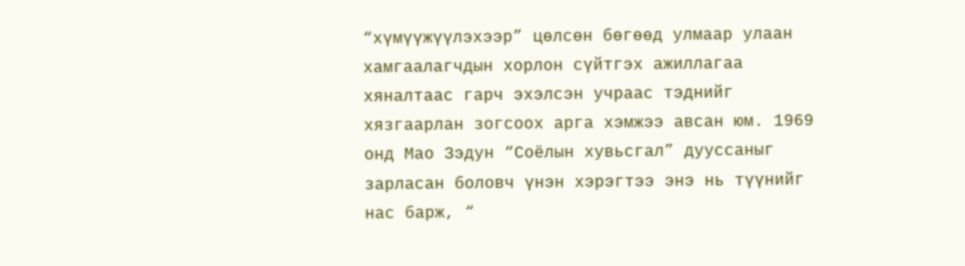“хүмүүжүүлэхээр” цөлсөн бөгөөд улмаар улаан хамгаалагчдын хорлон сүйтгэх ажиллагаа хяналтаас гарч эхэлсэн учраас тэднийг хязгаарлан зогсоох арга хэмжээ авсан юм. 1969 онд Мао Зэдун “Соёлын хувьсгал” дууссаныг зарласан боловч үнэн хэрэгтээ энэ нь түүнийг нас барж, “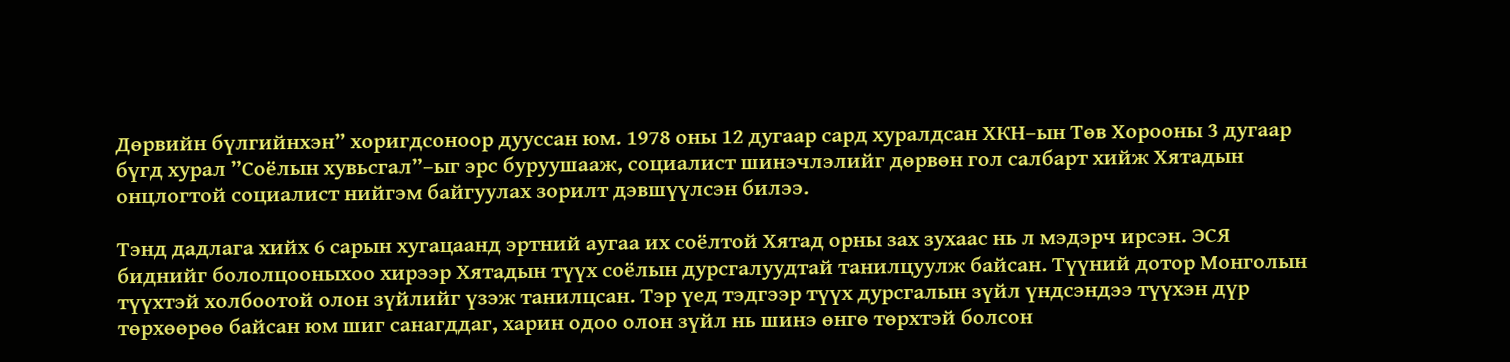Дөрвийн бүлгийнхэн” хоригдсоноор дууссан юм. 1978 оны 12 дугаар сард хуралдсан ХКН–ын Төв Хорооны 3 дугаар бүгд хурал ”Соёлын хувьсгал”–ыг эрс буруушааж, социалист шинэчлэлийг дөрвөн гол салбарт хийж Хятадын онцлогтой социалист нийгэм байгуулах зорилт дэвшүүлсэн билээ.

Тэнд дадлага хийх 6 сарын хугацаанд эртний аугаа их соёлтой Хятад орны зах зухаас нь л мэдэрч ирсэн. ЭСЯ биднийг бололцооныхоо хирээр Хятадын түүх соёлын дурсгалуудтай танилцуулж байсан. Түүний дотор Монголын түүхтэй холбоотой олон зүйлийг үзэж танилцсан. Тэр үед тэдгээр түүх дурсгалын зүйл үндсэндээ түүхэн дүр төрхөөрөө байсан юм шиг санагддаг, харин одоо олон зүйл нь шинэ өнгө төрхтэй болсон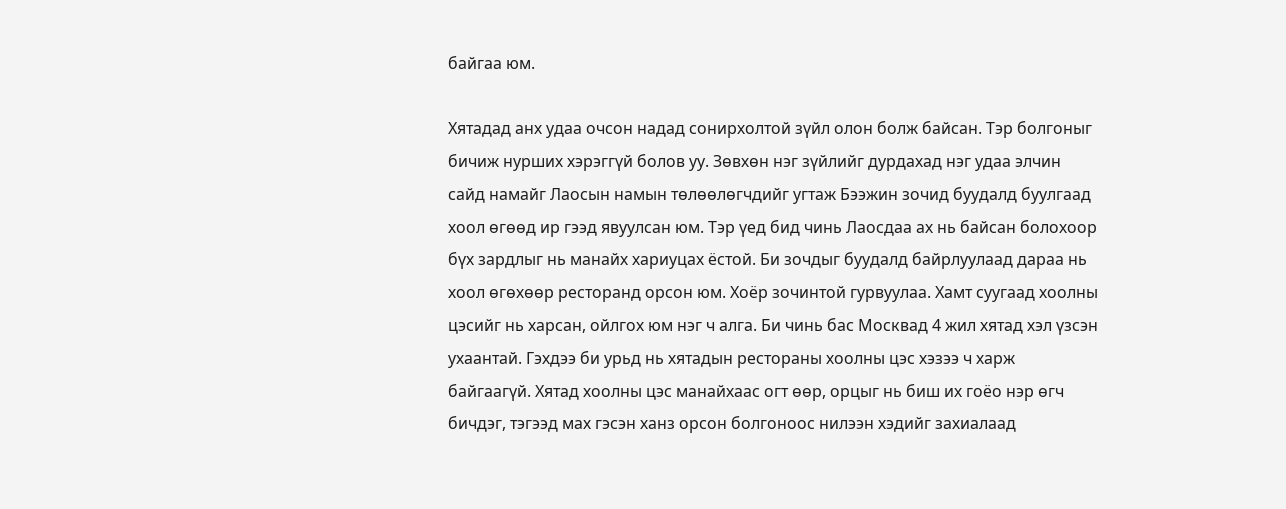байгаа юм.

Хятадад анх удаа очсон надад сонирхолтой зүйл олон болж байсан. Тэр болгоныг бичиж нурших хэрэггүй болов уу. Зөвхөн нэг зүйлийг дурдахад нэг удаа элчин сайд намайг Лаосын намын төлөөлөгчдийг угтаж Бээжин зочид буудалд буулгаад хоол өгөөд ир гээд явуулсан юм. Тэр үед бид чинь Лаосдаа ах нь байсан болохоор бүх зардлыг нь манайх хариуцах ёстой. Би зочдыг буудалд байрлуулаад дараа нь хоол өгөхөөр ресторанд орсон юм. Хоёр зочинтой гурвуулаа. Хамт суугаад хоолны цэсийг нь харсан, ойлгох юм нэг ч алга. Би чинь бас Москвад 4 жил хятад хэл үзсэн ухаантай. Гэхдээ би урьд нь хятадын рестораны хоолны цэс хэзээ ч харж байгаагүй. Хятад хоолны цэс манайхаас огт өөр, орцыг нь биш их гоёо нэр өгч бичдэг, тэгээд мах гэсэн ханз орсон болгоноос нилээн хэдийг захиалаад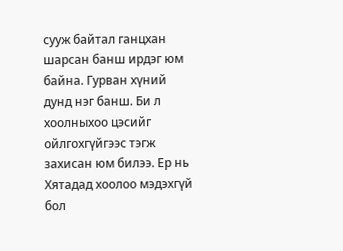сууж байтал ганцхан шарсан банш ирдэг юм байна. Гурван хүний дунд нэг банш. Би л хоолныхоо цэсийг ойлгохгүйгээс тэгж захисан юм билээ. Ер нь Хятадад хоолоо мэдэхгүй бол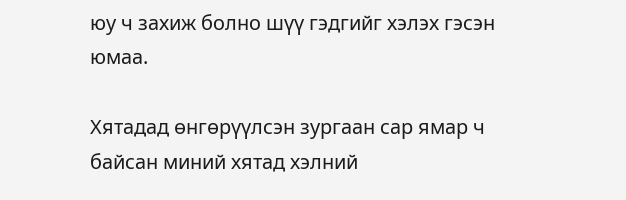юу ч захиж болно шүү гэдгийг хэлэх гэсэн юмаа.

Хятадад өнгөрүүлсэн зургаан сар ямар ч байсан миний хятад хэлний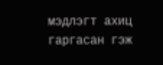мэдлэгт ахиц гаргасан гэж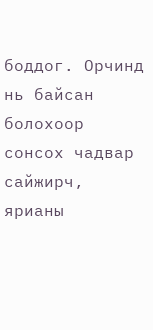боддог. Орчинд нь байсан болохоор сонсох чадвар сайжирч, ярианы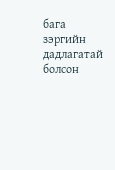бага зэргийн дадлагатай болсон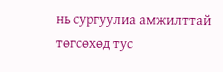нь сургуулиа амжилттай төгсөхөд тус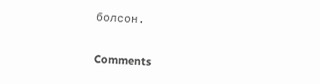болсон.


Comments